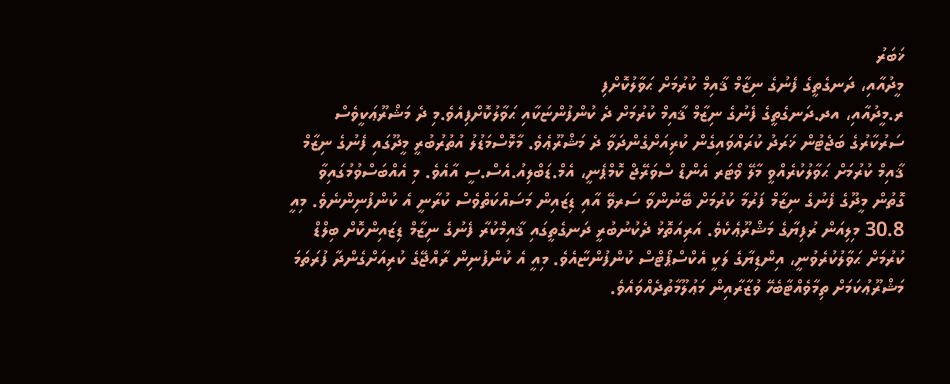ޚަބަރު
މީދުއާއި، ދަނގެތީގެ ފެނުގެ ނިޒާމް ޤާއިމް ކުރުމަށް ޙަވާލުކޮށްފި
ރ.މީދުއާއި، އދ.ދަނގެތީގެ ފެނުގެ ނިޒާމް ޤާއިމް ކުރުމަށް ދެ ކުންފުންޏަކާއި ޙަވާލުކޮށްފިއެވެ.މި ދެ މަޝްރޫޢަކީވެސް ސަރުކާރުގެ ބަޖެޓުން ޚަރަދު ކުރައްވައިގެން ކުރިއަށްގެންދަވާ ދެ މަޝްރޫޢެވެ. މާޅޮސްމަޑުލު އުތުރުބުރީ މީދޫގައި ފެނުގެ ނިޒާމް ޤާއިމް ކުރުމަށް ޙަވާލުކުރެއްވީ މާލޭ ވޯޓަރ އެންޑް ސްވަރޭޖް ކޮމްޕެނީ، އެމް.ޑަބްލިއު.އެސް.ސީ އާއެވެ. މި އެއްބަސްވުމުގައިވާ ގޮތުން މީދޫގެ ފެނުގެ ނިޒާމް ފަރުމާ ކުރުމަށް ބޭނުންވާ ސަރވޭ އާއި ޑިޒައިން މަސައްކަތްވެސް ކުރާނީ އެ ކުންފުނިންނެވެ. މިއީ 30.8 މިލިއަން ރުފިޔާގެ މަޝްރޫޢެކެވެ. އަރިއަތޮޅު ދެކުނުބުރީ ދަނގެތީގައި ޤާއިމްކުރާ ފެނުގެ ނިޒާމް ޑިޒައިންކޮށް ބިލްޑް ކުރުމަށް ޙަވާލުކުރެވުނީ، އިންޑިޔާގެ ލަކީ އެކްސްޕޯޓްސް ކުންފުންޏާއެވެ. މިއީ އެ ކުންފުނިން ރާއްޖޭގެ ކުރިއަށްގެންދާ ފުރަތަމަ މަޝްރޫޢުކަމަށް ތިމާވެއްޓާބެހޭ ވުޒާރާއިން މަޢުލޫމާތުދެއްވައެވެ.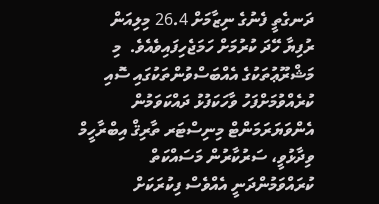ދަނގެތީ ފެނުގެ ނިޒާމަށް 26.4 މިލިއަން ރުފިޔާ ހޭދަ ކުރުމަށް ހަމަޖެހިފައިވެއެވެ.  މި މަޝްރޫޢުތަކުގެ އެއްބަސްވުންތަކުގައި ސޮއި ކުރެއްވުމަށްފަހު ވާހަކަފުޅު ދައްކަވަމުން އެންވަޔަރަމަންޓް މިނިސްޓަރ ތާރިޤް އިބްރާހީމް ވިދާޅުވީ، ސަރުކާރުން މަސައްކަތް ކުރައްވަމުންދަނީ އެއްވެސް ފިކުރަކަށް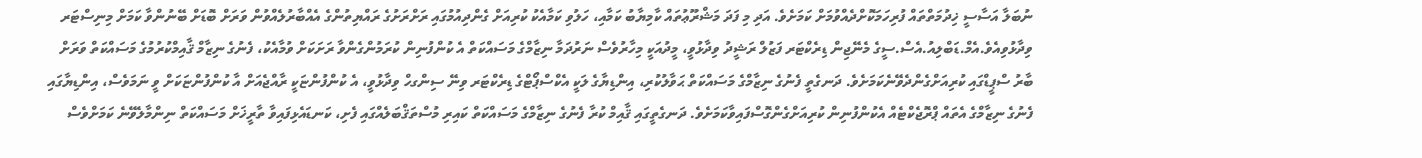ނުބަލާ އަސާސީ ޚިދުމަތްތައް ފުރިހަމަކޮށްދެއްވުމަށް ކަމަށެވެ. އަދި މި ފަދަ މަޝްރޫޢުތައް ކާމިޔާބު ކަމާއި، ހަލުވި ކަމާއެކު ކުރިއަށް ގެންދިއުމުގައި ރަށްރަށުގެ ރައްޔިތުންގެ އެއްބާރުލެއްވުން ވަރަށް ބޮޑަށް ބޭނުންވާ ކަމަށް މިނިސްޓަރ ވިދާޅުވިއެވެ.އެމް.ޑަބްލިއު.އެސް.ސީގެ މެނޭޖިން ޑިރެކްޓަރ ފަޒުލް ރަޝީދު ވިދާޅުވީ، މީދުއަކީ މިހާރުވެސް ނަރުދަމާ ނިޒާމްގެ މަސައްކަތް އެ ކުންފުނިން ކުރަމުންގެންވާ ރަށަކަށް ވުމާއެކު، ފެނުގެ ނިޒާމް ޤާއިމްކުރުމުގެ މަސައްކަތް ވަރަށް ބާރު ސްޕީޑްގައި ކުރިއަށްގެންދެވޭނެކަމަށެވެ. ދަނގެތީ ފެނުގެ ނިޒާމްގެ މަސައްކަތް ޙަވާލުކުރި، އިންޑިޔާގެ ލަކީ އެކްސްޕޯޓްގެ ޑިރެކްޓަރ ވިނޭ ސިންގހް ވިދާޅުވީ، އެ ކުންފުންޏަކީ ރާއްޖެއަށް އާ ކުންފުންޏަކަށް ވީ ނަމަވެސް، އިންޑިޔާގައި ފެނުގެ ނިޒާމްގެ އެތައް ޕްރޮޖެކްޓެއް އެކުންފުނިން ކުރިއަށްގެންގޮސްފައިވާކަމަށެވެ. ދަނގެތީގައި ޤާއިމް ކުރާ ފެނުގެ ނިޒާމްގެ މަސައްކަތް ކައިރި މުސްތަޤްބަލެއްގައި ފެށި، ކަނޑައެޅިފައިވާ ތާރީޚަށް މަސައްކަތް ނިންމާލެވޭނެ ކަމަށްވެސް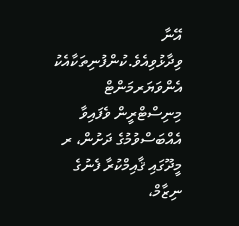އޭނާ ވިދާޅުވިއެވެ.ކުންފުނިތަކާއެކު އެންވަޔަރމަންޓް މިނިސްޓްރީން ވެފައިވާ އެއްބަސްވުމުގެ ދަށުން، ރ މީދޫގައި ޤާއިމްކުރާ ފެނުގެ ނިޒާމް،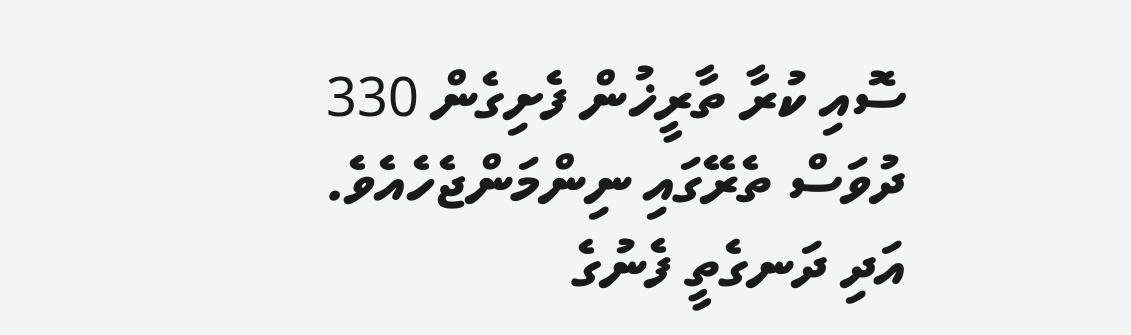ސޮއި ކުރާ ތާރީޚުން ފެށިގެން 330 ދުވަސް ތެރޭގައި ނިންމަންޖެހެއެވެ. އަދި ދަނގެތީ ފެނުގެ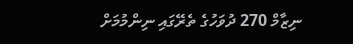ނިޒާމް 270 ދުވަހުގެ ތެރޭގައި ނިންމުމަށް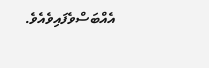އެއްބަސްވެފައިވެއެވެ.